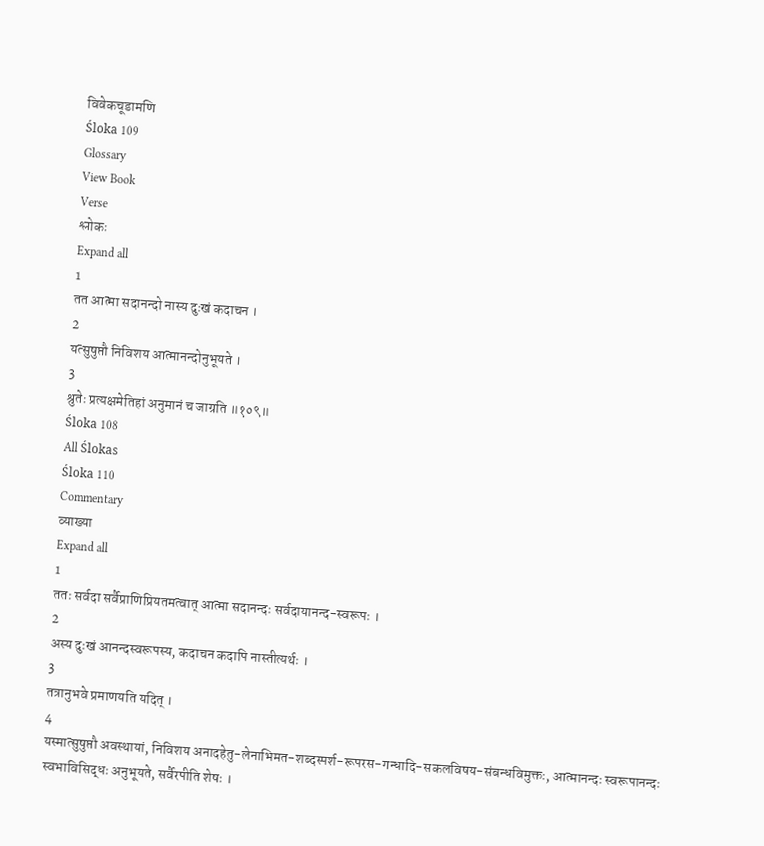विवेकचूडामणि
Śloka 109
Glossary
View Book
Verse
श्लोकः
Expand all
1
तत आत्मा सदानन्दो नास्य दुःखं कदाचन ।
2
यत्सुषुप्तौ निविशय आत्मानन्दोनुभूयते ।
3
श्रुतेः प्रत्यक्षमेतिहां अनुमानं च जाग्रति ॥१०९॥
Śloka 108
All Ślokas
Śloka 110
Commentary
व्याख्या
Expand all
1
ततः सर्वदा सर्वैप्राणिप्रियतमत्वात् आत्मा सदानन्दः सर्वदायानन्द-स्वरूपः ।
2
अस्य दुःखं आनन्दस्वरूपस्य, कदाचन कदापि नास्तीत्यर्थः ।
3
तत्रानुभवे प्रमाणयति यदित् ।
4
यस्मात्सुषुप्तौ अवस्थायां, निविशय अनादहेतु-लेनाभिमत-शब्दस्पर्श-रूपरस-गन्धादि-सकलविषय-संबन्धविमुक्तः, आत्मानन्दः स्वरूपानन्दः स्वभाविसिद्धः अनुभूयते, सर्वैरपीति शेषः ।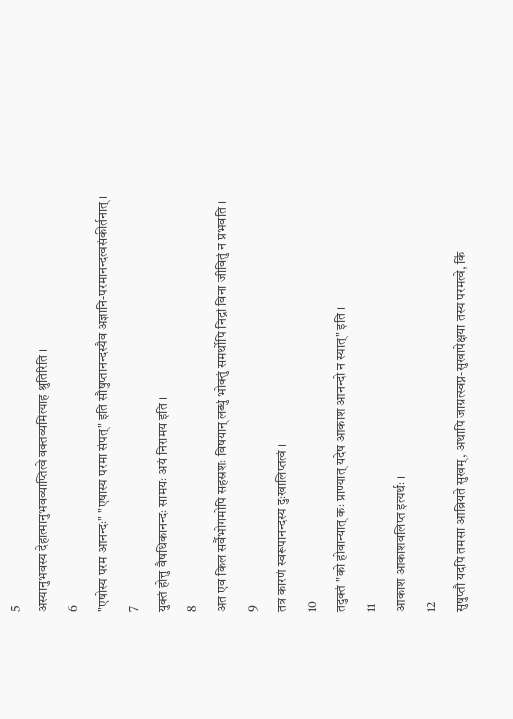5
अस्यानुभवस्य देहात्मानुभवव्याप्तित्वे वक्तव्यमित्याह श्रुतिरिति ।
6
"एषोस्य परम आनन्दः" "एषास्य परमा संपत्" इति सौषुप्तानन्दस्यैव अज्ञानि-परमानन्दत्वसंकीर्तनात् ।
7
युक्तं होत्तु वैषधिकानन्दः सामयः अयं निरामय इति ।
8
अत एव किल सर्वैभोगमोपि सहस्रशः विषयान् लब्धुं भोक्तुं समर्थोपि निद्रां विना जीवितुं न प्रभवति ।
9
तत्र कारणं स्वरूपानन्दस्य दुःखालिप्तत्वं ।
10
तदुक्तं "को होवान्यात् कः प्राण्यात् यदेष आकाश आनन्दो न स्यात्" इति ।
11
आकाश आकाशवलिप्त इत्यर्थः ।
12
सुषुप्तौ यदपि तमसा आव्रियते सुखम्, अथापि जाग्रत्स्वप्न-सुखापेक्षया तस्य परमत्वे, किं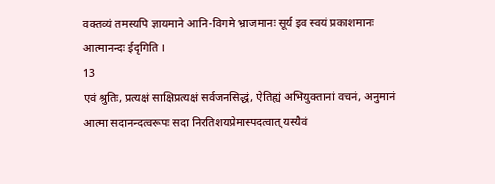वक्तव्यं तमस्यपि ज्ञायमाने आनि-विगमे भ्राजमानः सूर्य इव स्वयं प्रकाशमानः आत्मानन्दः ईदृगिति ।
13
एवं श्रुतिः, प्रत्यक्षं साक्षिप्रत्यक्षं सर्वजनसिद्धं, ऐतिह्यं अभियुक्तानां वचनं, अनुमानं आत्मा सदानन्दत्वरूपः सदा निरतिशयप्रेमास्पदत्वात् यस्यैवं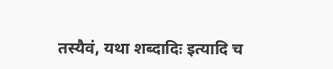तस्यैवं, यथा शब्दादिः इत्यादि च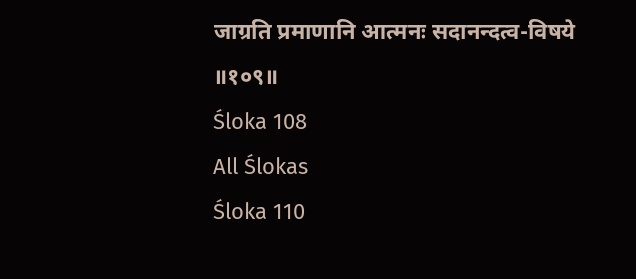जाग्रति प्रमाणानि आत्मनः सदानन्दत्व-विषये ॥१०९॥
Śloka 108
All Ślokas
Śloka 110